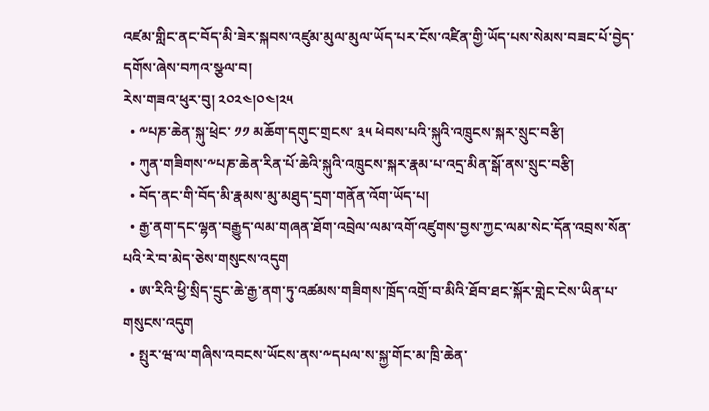འཛམ་གླིང་ནང་བོད་མི་ཟེར་སྐབས་འཛུམ་མུལ་མུལ་ཡོད་པར་ངོས་འཛིན་གྱི་ཡོད་པས་སེམས་བཟང་པོ་བྱེད་དགོས་ཞེས་བཀའ་སྩལ་བ།
རེས་གཟའ་ཕུར་བུ། ༢༠༢༤།༠༤།༢༥
  • ༸པཎ་ཆེན་སྐུ་ཕྲེང་ ༡༡ མཆོག་དགུང་གྲངས་ ༣༥ ཕེབས་པའི་སྐུའི་འཁྲུངས་སྐར་སྲུང་བརྩི།
  • ཀུན་གཟིགས་༸པཎ་ཆེན་རིན་པོ་ཆེའི་སྐུའི་འཁྲུངས་སྐར་རྣམ་པ་འདྲ་མིན་སྒོ་ནས་སྲུང་བརྩི།
  • བོད་ནང་གི་བོད་མི་རྣམས་མུ་མཐུད་དྲག་གནོན་འོག་ཡོད་པ།
  • རྒྱ་ནག་དང་ལྷན་བརྒྱུད་ལམ་གཞན་ཐོག་འབྲེལ་ལམ་འགོ་འཛུགས་བྱས་ཀྱང་ལམ་སེང་དོན་འབྲས་སོན་པའི་རེ་བ་མེད་ཅེས་གསུངས་འདུག
  • ཨ་རིའི་ཕྱི་སྲིད་དྲུང་ཆེ་རྒྱ་ནག་ཏུ་འཚམས་གཟིགས་ཁྲོད་འགྲོ་བ་མིའི་ཐོབ་ཐང་སྐོར་གླེང་ངེས་ཡིན་པ་གསུངས་འདུག
  • སྤུར་ཝ་ལ་གཞིས་འབངས་ཡོངས་ནས་༸དཔལ་ས་སྐྱ་གོང་མ་ཁྲི་ཆེན་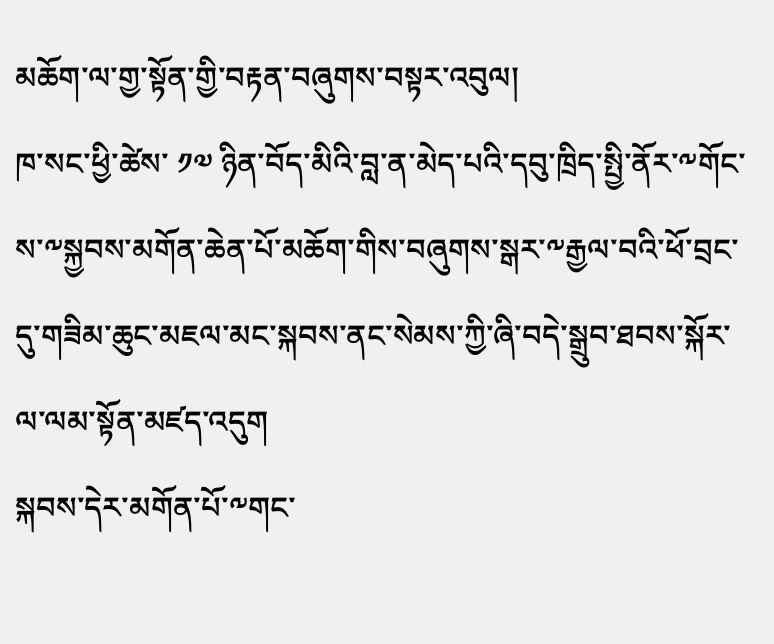མཆོག་ལ་གྱ་སྟོན་གྱི་བརྟན་བཞུགས་བསྟར་འབུལ།
ཁ་སང་ཕྱི་ཚེས་ ༡༧ ཉིན་བོད་མིའི་བླ་ན་མེད་པའི་དབུ་ཁྲིད་སྤྱི་ནོར་༸གོང་ས་༸སྐྱབས་མགོན་ཆེན་པོ་མཆོག་གིས་བཞུགས་སྒར་༸རྒྱལ་བའི་ཕོ་བྲང་དུ་གཟིམ་ཆུང་མཇལ་མང་སྐབས་ནང་སེམས་ཀྱི་ཞི་བདེ་སྒྲུབ་ཐབས་སྐོར་ལ་ལམ་སྟོན་མཛད་འདུག
སྐབས་དེར་མགོན་པོ་༸གང་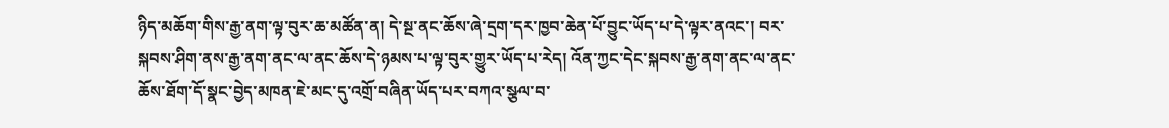ཉིད་མཆོག་གིས་རྒྱ་ནག་ལྟ་བུར་ཆ་མཚོན་ན། དེ་སྔ་ནང་ཆོས་ཞེ་དྲག་དར་ཁྱབ་ཆེན་པོ་བྱུང་ཡོད་པ་དེ་ལྟར་ནའང་། བར་སྐབས་ཤིག་ནས་རྒྱ་ནག་ནང་ལ་ནང་ཆོས་དེ་ཉམས་པ་ལྟ་བུར་གྱུར་ཡོད་པ་རེད། འོན་ཀྱང་དེང་སྐབས་རྒྱ་ནག་ནང་ལ་ནང་ཆོས་ཐོག་དོ་སྣང་བྱེད་མཁན་ཇེ་མང་དུ་འགྲོ་བཞིན་ཡོད་པར་བཀའ་སྩལ་བ་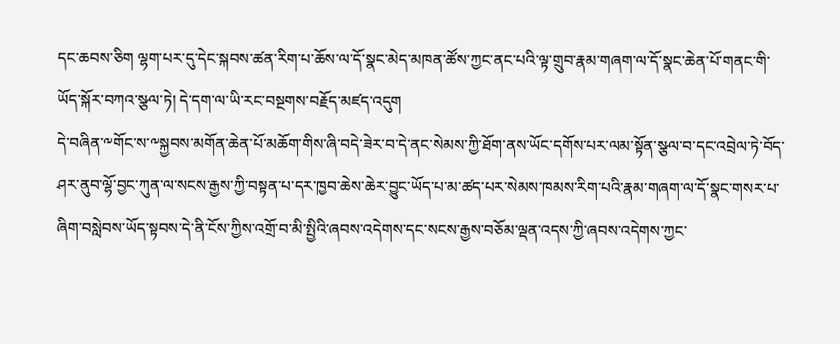དང་ཆབས་ཅིག ལྷག་པར་དུ་དེང་སྐབས་ཚན་རིག་པ་ཆོས་ལ་དོ་སྣང་མེད་མཁན་ཚོས་ཀྱང་ནང་པའི་ལྟ་གྲུབ་རྣམ་གཞག་ལ་དོ་སྣང་ཆེན་པོ་གནང་གི་ཡོད་སྐོར་བཀའ་སྩལ་ཏེ། དེ་དག་ལ་ཡི་རང་བསྔགས་བརྗོད་མཛད་འདུག
དེ་བཞིན་༸གོང་ས་༸སྐྱབས་མགོན་ཆེན་པོ་མཆོག་གིས་ཞི་བདེ་ཟེར་བ་དེ་ནང་སེམས་ཀྱི་ཐོག་ནས་ཡོང་དགོས་པར་ལམ་སྟོན་སྩལ་བ་དང་འབྲེལ་ཏེ་བོད་ཤར་ནུབ་ལྷོ་བྱང་ཀུན་ལ་སངས་རྒྱས་ཀྱི་བསྟན་པ་དར་ཁྱབ་ཆེས་ཆེར་བྱུང་ཡོད་པ་མ་ཚད་པར་སེམས་ཁམས་རིག་པའི་རྣམ་གཞག་ལ་དོ་སྣང་གསར་པ་ཞིག་བསླེབས་ཡོད་སྟབས་དེ་ནི་ངོས་ཀྱིས་འགྲོ་བ་མི་སྤྱིའི་ཞབས་འདེགས་དང་སངས་རྒྱས་བཅོམ་ལྡན་འདས་ཀྱི་ཞབས་འདེགས་ཀྱང་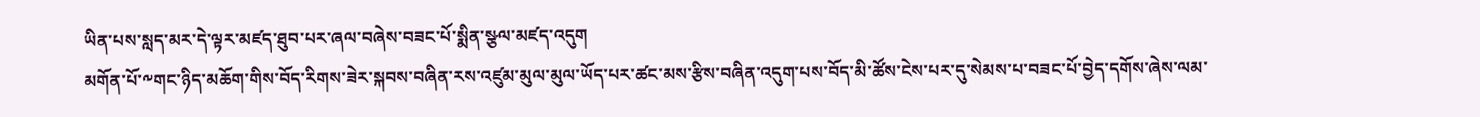ཡིན་པས་སླད་མར་དེ་ལྟར་མཛད་ཐུབ་པར་ཞལ་བཞེས་བཟང་པོ་སྨིན་སྩལ་མཛད་འདུག
མགོན་པོ་༸གང་ཉིད་མཆོག་གིས་བོད་རིགས་ཟེར་སྐབས་བཞིན་རས་འཛུམ་མུལ་མུལ་ཡོད་པར་ཚང་མས་རྩིས་བཞིན་འདུག་པས་བོད་མི་ཚོས་ངེས་པར་དུ་སེམས་པ་བཟང་པོ་བྱེད་དགོས་ཞེས་ལམ་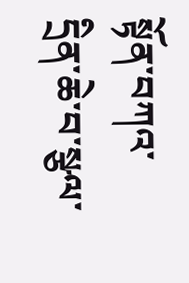སྟོན་བཀའ་དྲིན་ཆེ་བ་སྩལ་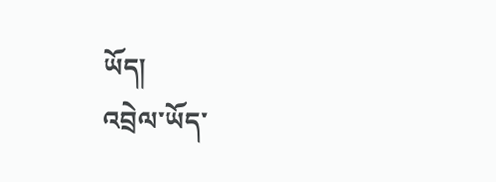ཡོད།
འབྲེལ་ཡོད་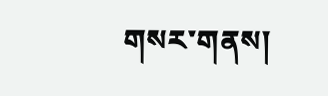གསར་གནས།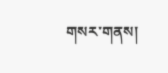གསར་གནས།